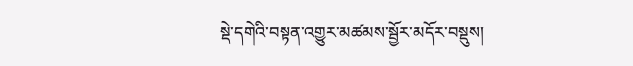སྡེ་དགེའི་བསྟན་འགྱུར་མཚམས་སྦྱོར་མདོར་བསྡུས།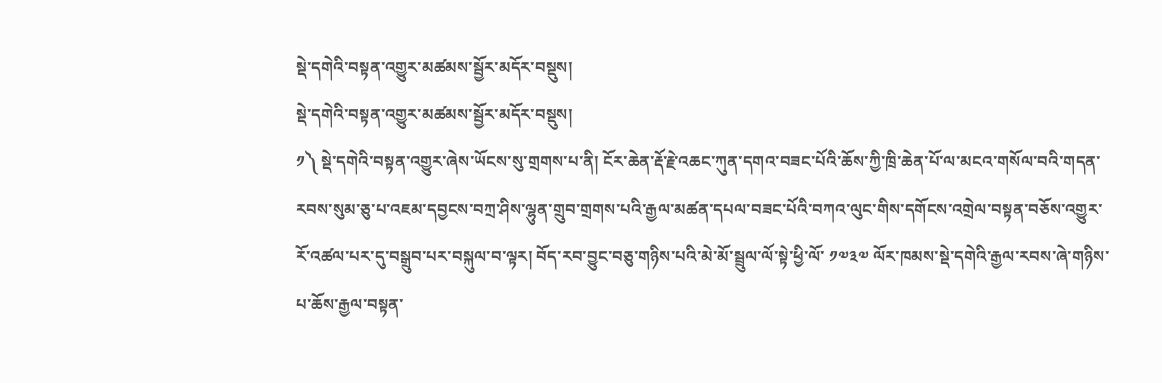སྡེ་དགེའི་བསྟན་འགྱུར་མཚམས་སྦྱོར་མདོར་བསྡུས།
སྡེ་དགེའི་བསྟན་འགྱུར་མཚམས་སྦྱོར་མདོར་བསྡུས།
༡༽ སྡེ་དགེའི་བསྟན་འགྱུར་ཞེས་ཡོངས་སུ་གྲགས་པ་ནི། ངོར་ཆེན་རྡོ་རྗེ་འཆང་ཀུན་དགའ་བཟང་པོའི་ཆོས་ཀྱི་ཁྲི་ཆེན་པོ་ལ་མངའ་གསོལ་བའི་གདན་རབས་སུམ་ཅུ་པ་འཇམ་དབྱངས་བཀྲ་ཤིས་ལྷུན་གྲུབ་གྲགས་པའི་རྒྱལ་མཚན་དཔལ་བཟང་པོའི་བཀའ་ལུང་གིས་དགོངས་འགྲེལ་བསྟན་བཅོས་འགྱུར་རོ་འཚལ་པར་དུ་བསྒྲུབ་པར་བསྐུལ་བ་ལྟར། བོད་རབ་བྱུང་བཅུ་གཉིས་པའི་མེ་མོ་སྦྲུལ་ལོ་སྟེ་ཕྱི་ལོ་ ༡༧༣༧ ལོར་ཁམས་སྡེ་དགེའི་རྒྱལ་རབས་ཞེ་གཉིས་པ་ཆོས་རྒྱལ་བསྟན་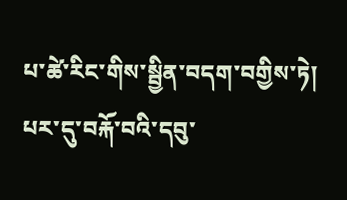པ་ཚེ་རིང་གིས་སྦྱིན་བདག་བགྱིས་ཏེ། པར་དུ་བརྐོ་བའི་དབུ་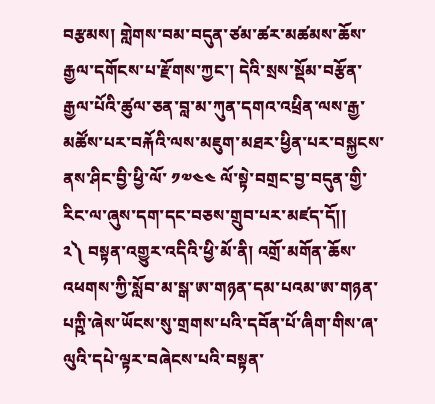བརྩམས། གླེགས་བམ་བདུན་ཙམ་ཚར་མཚམས་ཆོས་རྒྱལ་དགོངས་པ་རྫོགས་ཀྱང་། དེའི་སྲས་སྡོམ་བརྩོན་རྒྱལ་པོའི་ཚུལ་ཅན་བླ་མ་ཀུན་དགའ་འཕྲིན་ལས་རྒྱ་མཚོས་པར་བརྐོའི་ལས་མཇུག་མཐར་ཕྱིན་པར་བསྐྱངས་ནས་ཤིང་བྱི་ཕྱི་ལོ་ ༡༧༤༤ ལོ་སྟེ་བགྲང་བྱ་བདུན་གྱི་རིང་ལ་ཞུས་དག་དང་བཅས་གྲུབ་པར་མཛད་དོ།།
༢༽ བསྟན་འགྱུར་འདིའི་ཕྱི་མོ་ནི། འགྲོ་མགོན་ཆོས་འཕགས་ཀྱི་སློབ་མ་སྒ་ཨ་གཉན་དམ་པའམ་ཨ་གཉན་པཀྵི་ཞེས་ཡོངས་སུ་གྲགས་པའི་དབོན་པོ་ཞིག་གིས་ཞ་ལུའི་དཔེ་ལྟར་བཞེངས་པའི་བསྟན་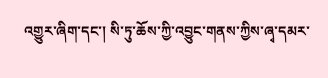འགྱུར་ཞིག་དང་། སི་ཏུ་ཆོས་ཀྱི་འབྱུང་གནས་ཀྱིས་ཞྭ་དམར་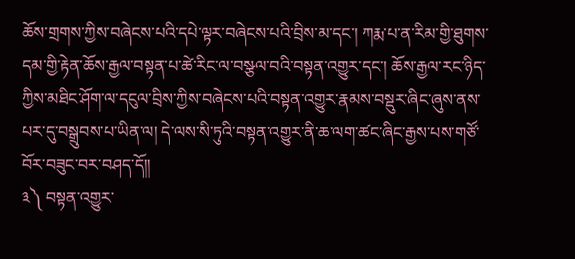ཆོས་གྲགས་ཀྱིས་བཞེངས་པའི་དཔེ་ལྟར་བཞེངས་པའི་བྲིས་མ་དང་། ཀརྨ་པ་ན་རིམ་གྱི་ཐུགས་དམ་གྱི་རྟེན་ཆོས་རྒྱལ་བསྟན་པ་ཚེ་རིང་ལ་བསྩལ་བའི་བསྟན་འགྱུར་དང་། ཆོས་རྒྱལ་རང་ཉིད་ཀྱིས་མཐིང་ཤོག་ལ་དངུལ་བྲིས་ཀྱིས་བཞེངས་པའི་བསྟན་འགྱུར་རྣམས་བསྡུར་ཞིང་ཞུས་ནས་པར་དུ་བསྒྲུབས་པ་ཡིན་ལ། དེ་ལས་སི་ཏུའི་བསྟན་འགྱུར་ནི་ཆ་ལག་ཚང་ཞིང་རྒྱས་པས་གཙོ་བོར་བཟུང་བར་བཤད་དོ།།
༣༽ བསྟན་འགྱུར་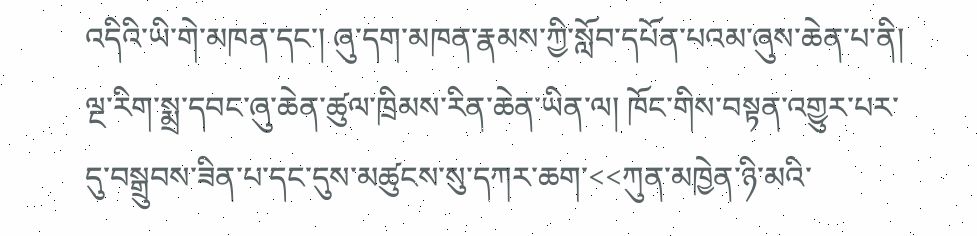འདིའི་ཡི་གེ་མཁན་དང་། ཞུ་དག་མཁན་རྣམས་ཀྱི་སློབ་དཔོན་པའམ་ཞུས་ཆེན་པ་ནི། ལྔ་རིག་སྨྲ་དབང་ཞུ་ཆེན་ཚུལ་ཁྲིམས་རིན་ཆེན་ཡིན་ལ། ཁོང་གིས་བསྟན་འགྱུར་པར་དུ་བསྒྲུབས་ཟིན་པ་དང་དུས་མཚུངས་སུ་དཀར་ཆག་<<ཀུན་མཁྱེན་ཉི་མའི་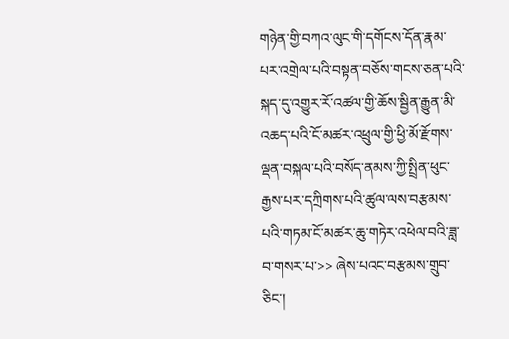གཉེན་གྱི་བཀའ་ལུང་གི་དགོངས་དོན་རྣམ་པར་འགྲེལ་པའི་བསྟན་བཅོས་གངས་ཅན་པའི་སྐད་དུ་འགྱུར་རོ་འཚལ་གྱི་ཆོས་སྦྱིན་རྒྱུན་མི་འཆད་པའི་ངོ་མཚར་འཕྲུལ་གྱི་ཕྱི་མོ་རྫོགས་ལྡན་བསྐལ་པའི་བསོད་ནམས་ཀྱི་སྤྲིན་ཕུང་རྒྱས་པར་དཀྲིགས་པའི་ཚུལ་ལས་བརྩམས་པའི་གཏམ་ངོ་མཚར་ཆུ་གཏེར་འཕེལ་བའི་ཟླ་བ་གསར་པ་>> ཞེས་པའང་བརྩམས་གྲུབ་ཅིང་།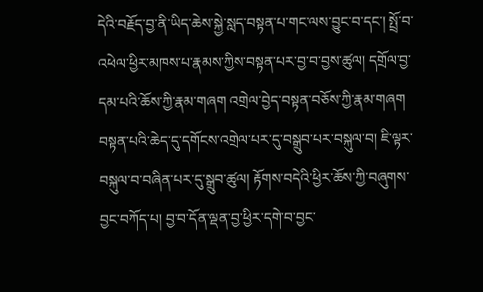དེའི་བརྗོད་བྱ་ནི་ཡིད་ཆེས་སྐྱེ་སླད་བསྟན་པ་གང་ལས་བྱུང་བ་དང་། སྤྲོ་བ་འཕེལ་ཕྱིར་མཁས་པ་རྣམས་ཀྱིས་བསྟན་པར་བྱ་བ་བྱས་ཚུལ། དགྲོལ་བྱ་དམ་པའི་ཆོས་ཀྱི་རྣམ་གཞག འགྲེལ་བྱེད་བསྟན་བཅོས་ཀྱི་རྣམ་གཞག བསྟན་པའི་ཆེད་དུ་དགོངས་འགྲེལ་པར་དུ་བསྒྲུབ་པར་བསྐུལ་བ། ཇི་ལྟར་བསྐུལ་བ་བཞིན་པར་དུ་སྒྲུབ་ཚུལ། རྟོགས་བདེའི་ཕྱིར་ཆོས་ཀྱི་བཞུགས་བྱང་བཀོད་པ། བྱ་བ་དོན་ལྡན་བྱ་ཕྱིར་དགེ་བ་བྱང་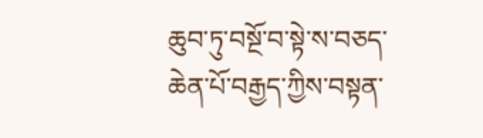ཆུབ་ཏུ་བསྔོ་བ་སྟེ་ས་བཅད་ཆེན་པོ་བརྒྱད་ཀྱིས་བསྟན་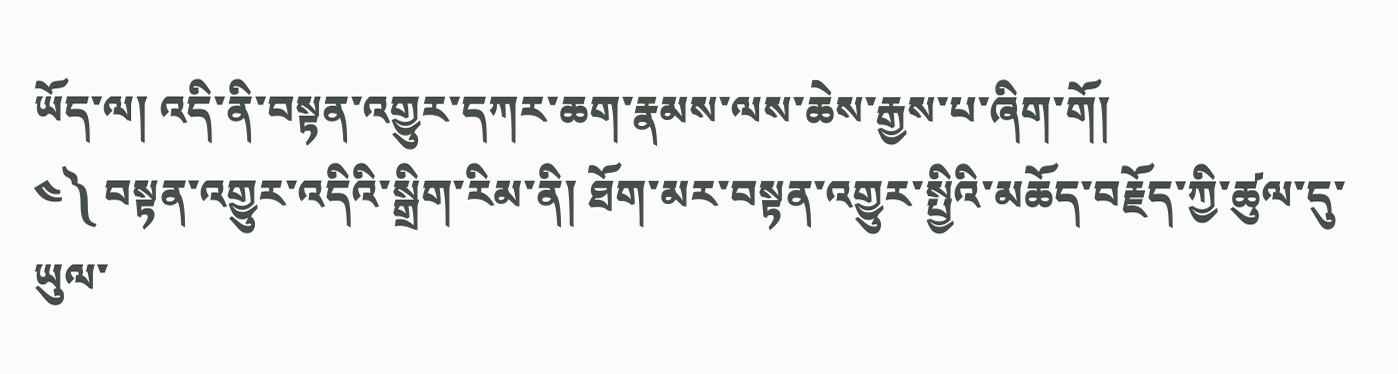ཡོད་ལ། འདི་ནི་བསྟན་འགྱུར་དཀར་ཆག་རྣམས་ལས་ཆེས་རྒྱས་པ་ཞིག་གོ།
༤༽ བསྟན་འགྱུར་འདིའི་སྒྲིག་རིམ་ནི། ཐོག་མར་བསྟན་འགྱུར་སྤྱིའི་མཆོད་བརྗོད་ཀྱི་ཚུལ་དུ་ཡུལ་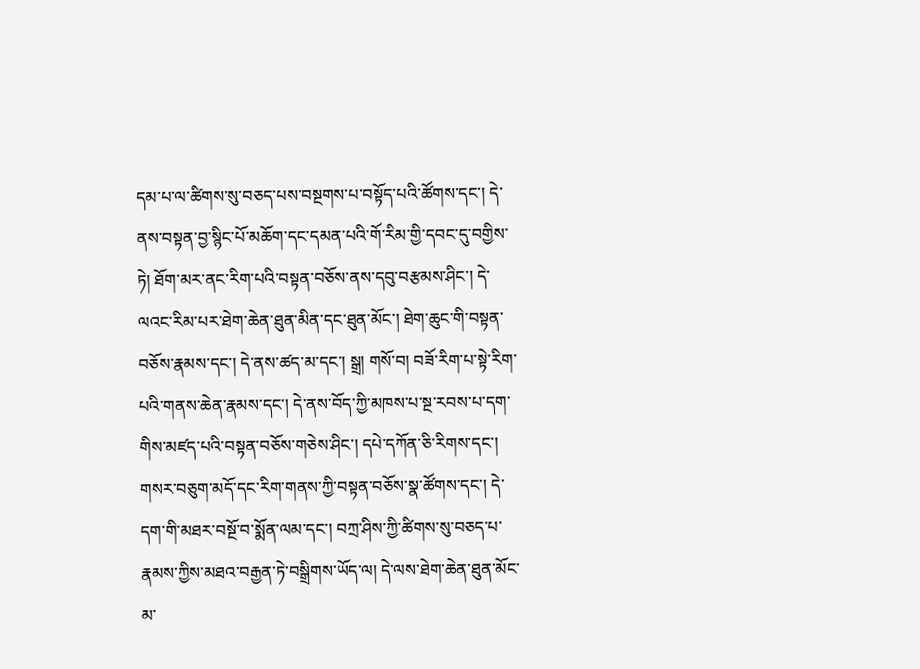དམ་པ་ལ་ཚིགས་སུ་བཅད་པས་བསྔགས་པ་བསྟོད་པའི་ཚོགས་དང་། དེ་ནས་བསྟན་བྱ་སྙིང་པོ་མཆོག་དང་དམན་པའི་གོ་རིམ་གྱི་དབང་དུ་བགྱིས་ཏེ། ཐོག་མར་ནང་རིག་པའི་བསྟན་བཅོས་ནས་དབུ་བརྩམས་ཤིང་། དེ་ལའང་རིམ་པར་ཐེག་ཆེན་ཐུན་མིན་དང་ཐུན་མོང་། ཐེག་ཆུང་གི་བསྟན་བཅོས་རྣམས་དང་། དེ་ནས་ཚད་མ་དང་། སྒྲ། གསོ་བ། བཟོ་རིག་པ་སྟེ་རིག་པའི་གནས་ཆེན་རྣམས་དང་། དེ་ནས་བོད་ཀྱི་མཁས་པ་སྔ་རབས་པ་དག་གིས་མཛད་པའི་བསྟན་བཅོས་གཅེས་ཤིང་། དཔེ་དཀོན་ཅི་རིགས་དང་། གསར་བཅུག་མདོ་དང་རིག་གནས་ཀྱི་བསྟན་བཅོས་སྣ་ཚོགས་དང་། དེ་དག་གི་མཐར་བསྔོ་བ་སྨོན་ལམ་དང་། བཀྲ་ཤིས་ཀྱི་ཚིགས་སུ་བཅད་པ་རྣམས་ཀྱིས་མཐའ་བརྒྱན་ཏེ་བསྒྲིགས་ཡོད་ལ། དེ་ལས་ཐེག་ཆེན་ཐུན་མོང་མ་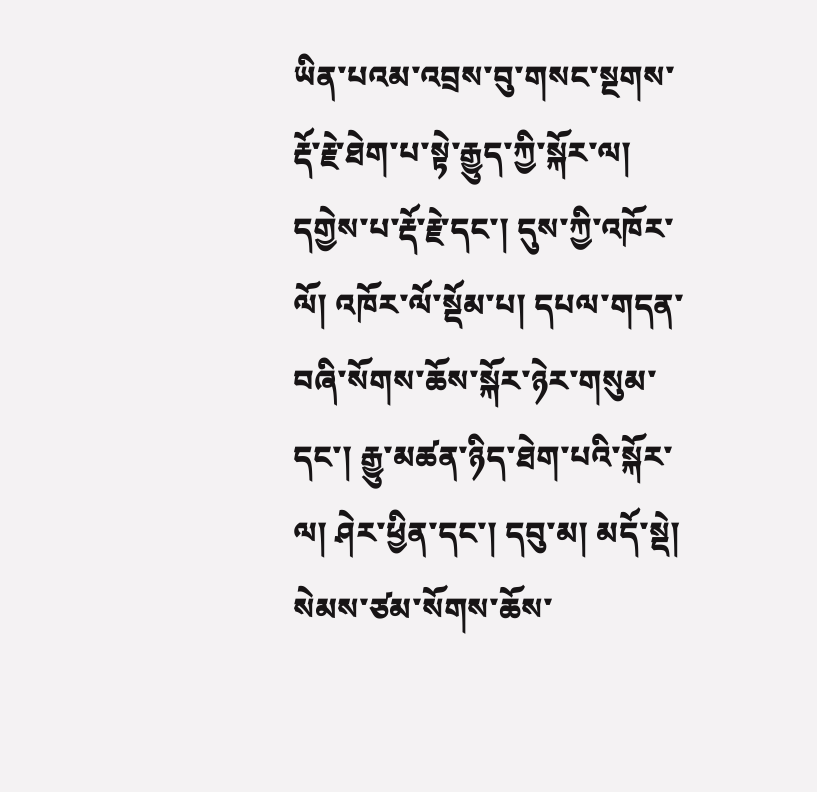ཡིན་པའམ་འབྲས་བུ་གསང་སྔགས་རྡོ་རྗེ་ཐེག་པ་སྟེ་རྒྱུད་ཀྱི་སྐོར་ལ། དགྱེས་པ་རྡོ་རྗེ་དང་། དུས་ཀྱི་འཁོར་ལོ། འཁོར་ལོ་སྡོམ་པ། དཔལ་གདན་བཞི་སོགས་ཆོས་སྐོར་ཉེར་གསུམ་དང་། རྒྱུ་མཚན་ཉིད་ཐེག་པའི་སྐོར་ལ། ཤེར་ཕྱིན་དང་། དབུ་མ། མདོ་སྡེ། སེམས་ཙམ་སོགས་ཆོས་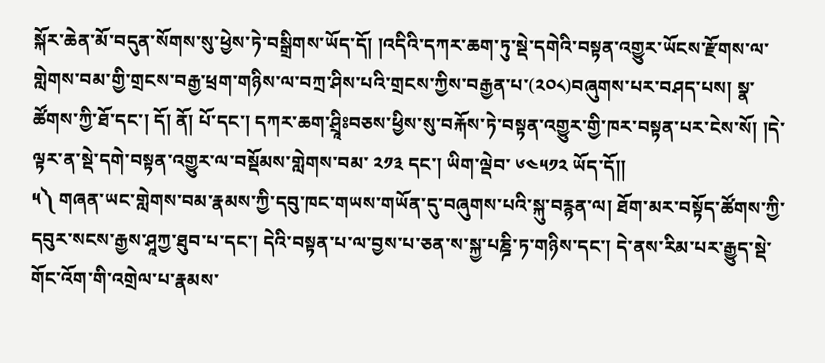སྐོར་ཆེན་མོ་བདུན་སོགས་སུ་ཕྱེས་ཏེ་བསྒྲིགས་ཡོད་དོ། །འདིའི་དཀར་ཆག་ཏུ་སྡེ་དགེའི་བསྟན་འགྱུར་ཡོངས་རྫོགས་ལ་གླེགས་བམ་གྱི་གྲངས་བརྒྱ་ཕྲག་གཉིས་ལ་བཀྲ་ཤིས་པའི་གྲངས་ཀྱིས་བརྒྱན་པ་(༢༠༨)བཞུགས་པར་བཤད་པས། སྣ་ཚོགས་ཀྱི་ཐོ་དང་། དོ། ནོ། པོ་དང་། དཀར་ཆག་ཤྲཱིཿབཅས་ཕྱིས་སུ་བརྐོས་ཏེ་བསྟན་འགྱུར་གྱི་ཁར་བསྟན་པར་ངེས་སོ། །དེ་ལྟར་ན་སྡེ་དགེ་བསྟན་འགྱུར་ལ་བསྡོམས་གླེགས་བམ་ ༢༡༣ དང་། ཡིག་ལྡེབ་ ༦༤༥༡༢ ཡོད་དོ།།
༥༽ གཞན་ཡང་གླེགས་བམ་རྣམས་ཀྱི་དབུ་ཁང་གཡས་གཡོན་དུ་བཞུགས་པའི་སྐུ་བརྙན་ལ། ཐོག་མར་བསྟོད་ཚོགས་ཀྱི་དབུར་སངས་རྒྱས་ཤཱཀྱ་ཐུབ་པ་དང་། དེའི་བསྟན་པ་ལ་བྱས་པ་ཅན་ས་སྐྱ་པཎྜི་ཏ་གཉིས་དང་། དེ་ནས་རིམ་པར་རྒྱུད་སྡེ་གོང་འོག་གི་འགྲེལ་པ་རྣམས་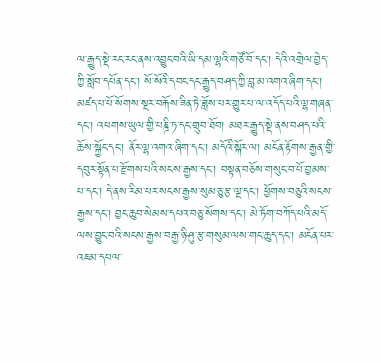ལ་རྒྱུད་སྡེ་རང་རང་ནས་འབྱུང་བའི་ཡི་དམ་ལྷའི་གཙོ་བོ་དང་། དེའི་འགྲེལ་བྱེད་ཀྱི་སློབ་དཔོན་དང་། སོ་སོའི་དབང་དང་རྒྱུད་བཤད་ཀྱི་བླ་མ་འགའ་ཞིག་དང་། མཛད་པ་པོ་སོགས་སྔར་བརྐོས་ཟིན་ཏེ་ཟློས་པར་གྱུར་པ་ལ་འདོད་པའི་ལྷ་གཞན་དང་། འཕགས་ཡུལ་གྱི་པཎྜི་ཏ་དང་གྲུབ་ཐོབ། མཐར་རྒྱུད་སྡེ་ནས་བཤད་པའི་ཆོས་སྐྱོང་དང་། ནོར་ལྷ་འགའ་ཞིག་དང་། མདོའི་སྐོར་ལ། མངོན་རྟོགས་རྒྱན་གྱི་དབུར་སྟོན་པ་རྫོགས་པའི་སངས་རྒྱས་དང་། བསྟན་བཅོས་གསུང་བ་པོ་བྱམས་པ་དང་། དེ་ནས་རིམ་པར་སངས་རྒྱས་སུམ་ཅུ་རྩ་ལྔ་དང་། ཕྱོགས་བཅུའི་སངས་རྒྱས་དང་། བྱང་ཆུབ་སེམས་དཔའ་བཅུ་སོགས་དང་། མེ་ཏོག་བཀོད་པའི་མདོ་ལས་བྱུང་བའི་སངས་རྒྱས་བརྒྱ་ཉི་ཤུ་རྩ་གསུམ་ལས་གང་ཆུད་དང་། མངོན་པར་འཇམ་དཔལ་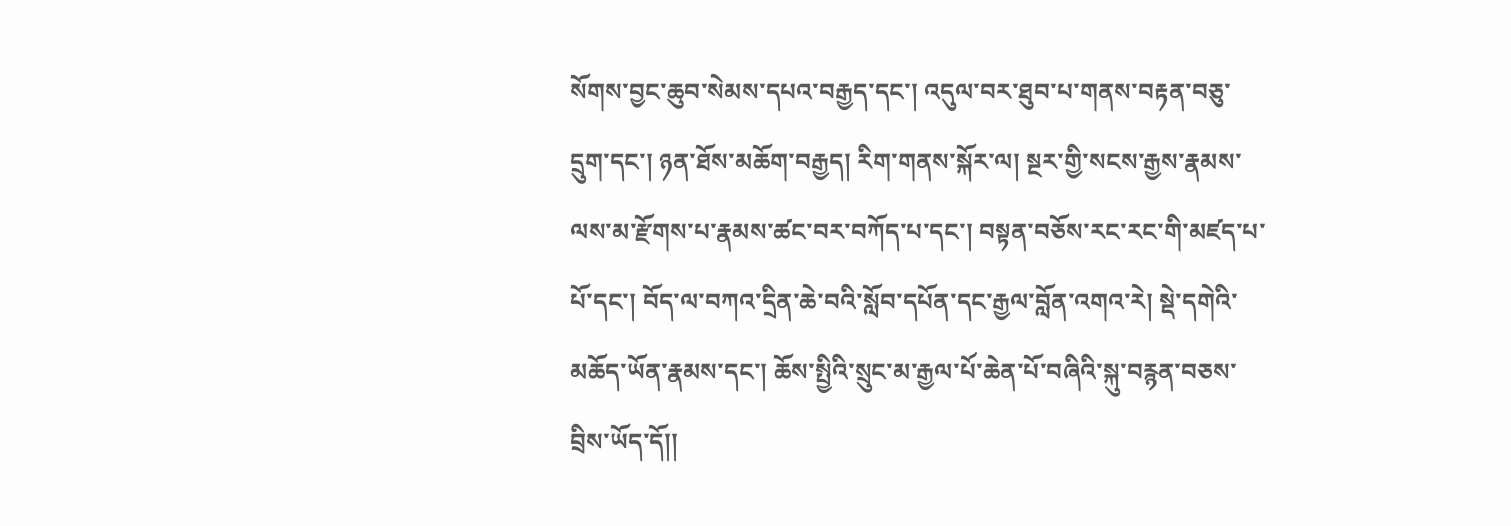སོགས་བྱང་ཆུབ་སེམས་དཔའ་བརྒྱད་དང་། འདུལ་བར་ཐུབ་པ་གནས་བརྟན་བཅུ་དྲུག་དང་། ཉན་ཐོས་མཆོག་བརྒྱད། རིག་གནས་སྐོར་ལ། སྔར་གྱི་སངས་རྒྱས་རྣམས་ལས་མ་རྫོགས་པ་རྣམས་ཚང་བར་བཀོད་པ་དང་། བསྟན་བཅོས་རང་རང་གི་མཛད་པ་པོ་དང་། བོད་ལ་བཀའ་དྲིན་ཆེ་བའི་སློབ་དཔོན་དང་རྒྱལ་བློན་འགའ་རེ། སྡེ་དགེའི་མཆོད་ཡོན་རྣམས་དང་། ཆོས་སྤྱིའི་སྲུང་མ་རྒྱལ་པོ་ཆེན་པོ་བཞིའི་སྐུ་བརྙན་བཅས་བྲིས་ཡོད་དོ།།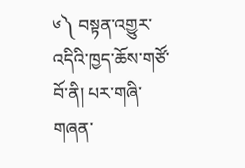༦༽ བསྟན་འགྱུར་འདིའི་ཁྱད་ཆོས་གཙོ་བོ་ནི། པར་གཞི་གཞན་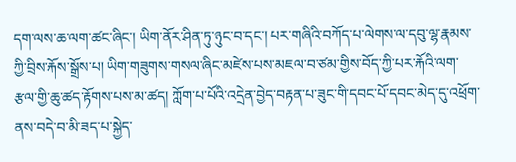དག་ལས་ཆ་ལག་ཚང་ཞིང་། ཡིག་ནོར་ཤིན་ཏུ་ཉུང་བ་དང་། པར་གཞིའི་བཀོད་པ་ལེགས་ལ་དབུ་ལྷ་རྣམས་ཀྱི་བྲིས་རྐོས་སྒྲོས་པ། ཡིག་གཟུགས་གསལ་ཞིང་མཛེས་པས་མཇལ་བ་ཙམ་གྱིས་བོད་ཀྱི་པར་རྐོའི་ལག་རྩལ་གྱི་ཆུ་ཚད་རྟོགས་པས་མ་ཚད། ཀློག་པ་པོའི་འདྲེན་བྱེད་བརྟན་པ་ཟུང་གི་དབང་པོ་དབང་མེད་དུ་འཕྲོག་ནས་བདེ་བ་མི་ཟད་པ་སྐྱེད་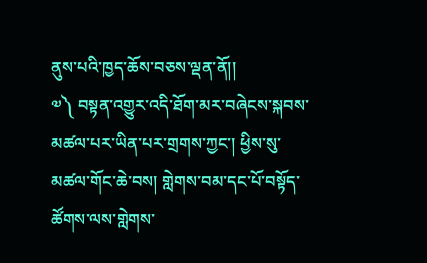ནུས་པའི་ཁྱད་ཆོས་བཅས་ལྡན་ནོ།།
༧༽ བསྟན་འགྱུར་འདི་ཐོག་མར་བཞེངས་སྐབས་མཚལ་པར་ཡིན་པར་གྲགས་ཀྱང་། ཕྱིས་སུ་མཚལ་གོང་ཆེ་བས། གླེགས་བམ་དང་པོ་བསྟོད་ཚོགས་ལས་གླེགས་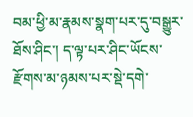བམ་ཕྱི་མ་རྣམས་སྣག་པར་དུ་བསྒྱུར་ཐོས་ཤིང་། ད་ལྟ་པར་ཤིང་ཡོངས་རྫོགས་མ་ཉམས་པར་སྡེ་དགེ་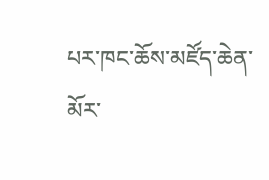པར་ཁང་ཆོས་མཛོད་ཆེན་མོར་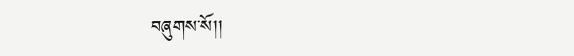བཞུགས་སོ།།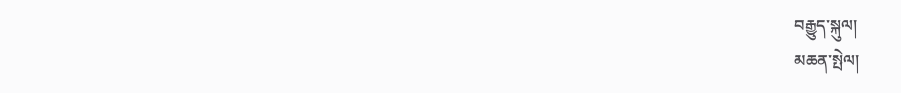བརྒྱུད་སྐུལ།
མཆན་སྤེལ།